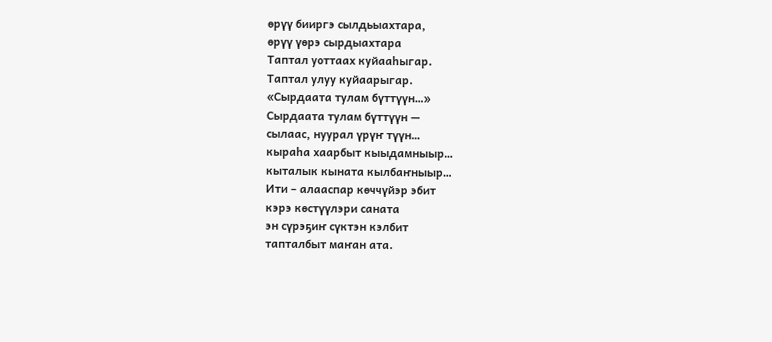өрүү бииргэ сылдьыахтара,
өрүү үөрэ сырдыахтара
Таптал уоттаах куйааһыгар.
Таптал улуу куйаарыгар.
«Сырдаата тулам бүттүүн…»
Сырдаата тулам бүттүүн —
сылаас, нуурал үрүҥ түүн…
кыраһа хаарбыт кыыдамныыр…
кыталык кыната кылбаҥныыр…
Ити – алааспар көччүйэр эбит
кэрэ көстүүлэри саната
эн сүрэҕиҥ сүктэн кэлбит
тапталбыт маҥан ата.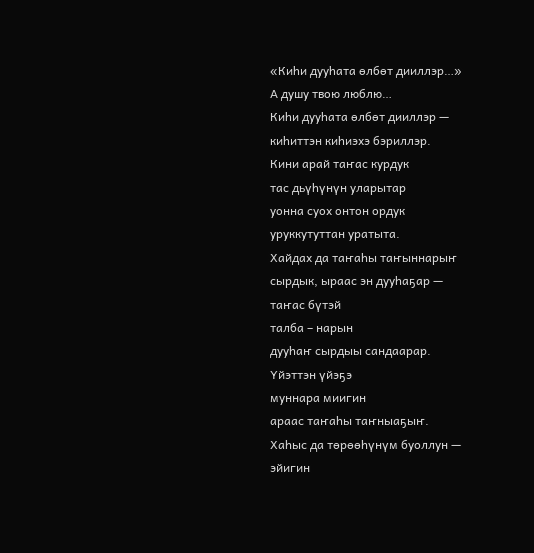«Киһи дууһата өлбөт дииллэр…»
А душу твою люблю…
Киһи дууһата өлбөт дииллэр —
киһиттэн киһиэхэ бэриллэр.
Кини арай таҥас курдук
тас дьүһүнүн уларытар
уонна суох онтон ордук
уруккутуттан уратыта.
Хайдах да таҥаһы таҥыннарыҥ
сырдык, ыраас эн дууһаҕар —
таҥас бүтэй
талба – нарын
дууһаҥ сырдыы сандаарар.
Үйэттэн үйэҕэ
муннара миигин
араас таҥаһы таҥныаҕыҥ.
Хаһыс да төрөөһүнүм буоллун —
эйигин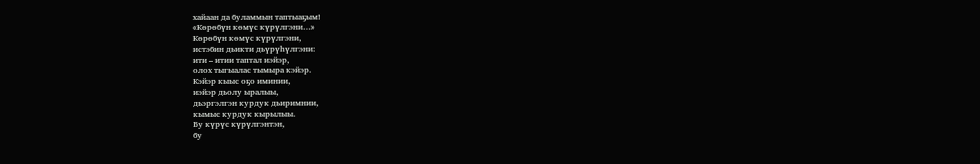хайаан да буламмын таптыаҕым!
«Көрөбүн көмүс күрүлгэни…»
Көрөбүн көмүс күрүлгэни,
истэбин дьикти дьүрүһүлгэни:
ити – итии таптал иэйэр,
олох тыгыалас тымыра кэйэр.
Кэйэр кыыс оҕо иминии,
иэйэр дьолу ыралыы,
дьэргэлгэн курдук дьиримнии,
кымыс курдук кырылыы.
Бу күрүс күрүлгэнтэн,
бу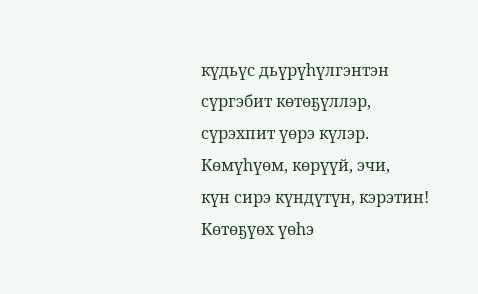күдьүс дьүрүһүлгэнтэн
сүргэбит көтөҕүллэр,
сүрэхпит үөрэ күлэр.
Көмүһүөм, көрүүй, эчи,
күн сирэ күндүтүн, кэрэтин!
Көтөҕүөх үөһэ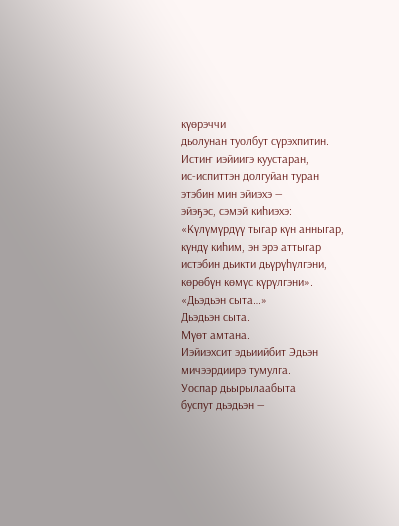күөрэччи
дьолунан туолбут сүрэхпитин.
Истиҥ иэйиигэ куустаран,
ис-испиттэн долгуйан туран
этэбин мин эйиэхэ —
эйэҕэс, сэмэй киһиэхэ:
«Күлүмүрдүү тыгар күн анныгар,
күндү киһим, эн эрэ аттыгар
истэбин дьикти дьүрүһүлгэни,
көрөбүн көмүс күрүлгэни».
«Дьэдьэн сыта…»
Дьэдьэн сыта.
Мүөт амтана.
Иэйиэхсит эдьиийбит Эдьэн
мичээрдиирэ тумулга.
Уоспар дьырылаабыта
буспут дьэдьэн —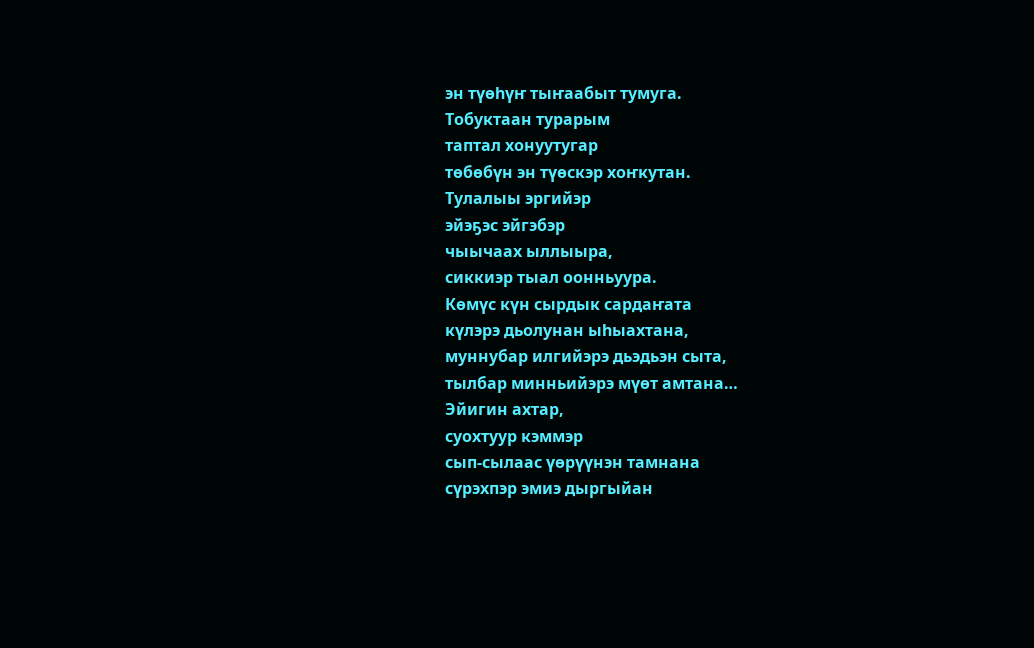эн түөһүҥ тыҥаабыт тумуга.
Тобуктаан турарым
таптал хонуутугар
төбөбүн эн түөскэр хоҥкутан.
Тулалыы эргийэр
эйэҕэс эйгэбэр
чыычаах ыллыыра,
сиккиэр тыал оонньуура.
Көмүс күн сырдык сардаҥата
күлэрэ дьолунан ыһыахтана,
муннубар илгийэрэ дьэдьэн сыта,
тылбар минньийэрэ мүөт амтана…
Эйигин ахтар,
суохтуур кэммэр
сып-сылаас үөрүүнэн тамнана
сүрэхпэр эмиэ дыргыйан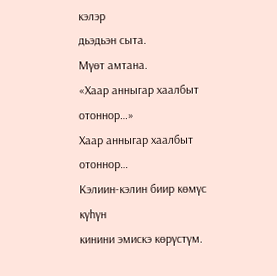кэлэр
дьэдьэн сыта.
Мүөт амтана.
«Хаар анныгар хаалбыт отоннор…»
Хаар анныгар хаалбыт отоннор…
Кэлиин-кэлин биир көмүс күһүн
кинини эмискэ көрүстүм.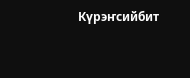Күрэҥсийбит